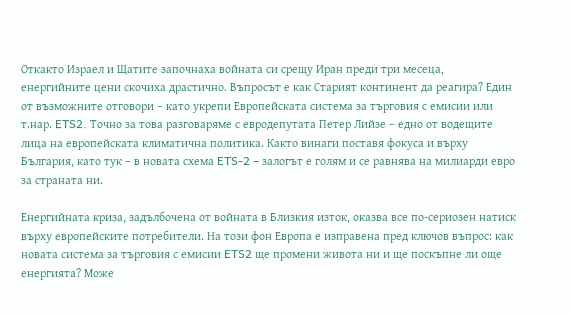Откакто Израел и Щатите започнаха войната си срещу Иран преди три месеца, енергийните цени скочиха драстично. Въпросът е как Старият континент да реагира? Един от възможните отговори – като укрепи Европейската система за търговия с емисии или т.нар. ETS2. Точно за това разговаряме с евродепутата Петер Лийзе – едно от водещите лица на европейската климатична политика. Както винаги поставя фокуса и върху България, като тук – в новата схема ETS-2 – залогът е голям и се равнява на милиарди евро за страната ни.

Енергийната криза, задълбочена от войната в Близкия изток, оказва все по-сериозен натиск върху европейските потребители. На този фон Европа е изправена пред ключов въпрос: как новата система за търговия с емисии ETS2 ще промени живота ни и ще поскъпне ли още енергията? Може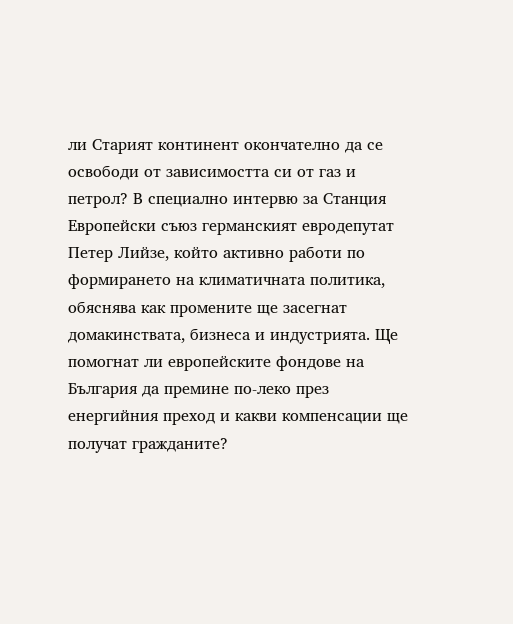ли Старият континент окончателно да се освободи от зависимостта си от газ и петрол? В специално интервю за Станция Европейски съюз германският евродепутат Петер Лийзе, който активно работи по формирането на климатичната политика, обяснява как промените ще засегнат домакинствата, бизнеса и индустрията. Ще помогнат ли европейските фондове на България да премине по-леко през енергийния преход и какви компенсации ще получат гражданите?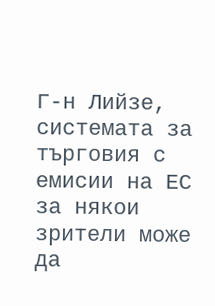Г-н Лийзе, системата за търговия с емисии на ЕС за някои зрители може да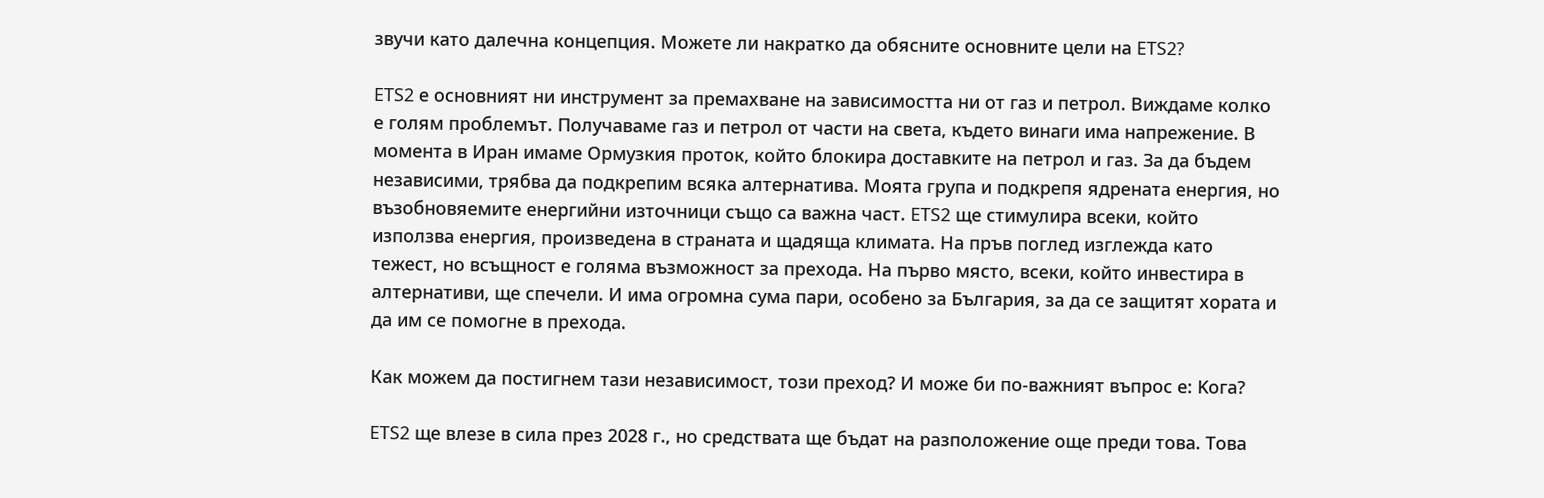звучи като далечна концепция. Можете ли накратко да обясните основните цели на ETS2?

ETS2 е основният ни инструмент за премахване на зависимостта ни от газ и петрол. Виждаме колко е голям проблемът. Получаваме газ и петрол от части на света, където винаги има напрежение. В момента в Иран имаме Ормузкия проток, който блокира доставките на петрол и газ. За да бъдем независими, трябва да подкрепим всяка алтернатива. Моята група и подкрепя ядрената енергия, но възобновяемите енергийни източници също са важна част. ETS2 ще стимулира всеки, който използва енергия, произведена в страната и щадяща климата. На пръв поглед изглежда като тежест, но всъщност е голяма възможност за прехода. На първо място, всеки, който инвестира в алтернативи, ще спечели. И има огромна сума пари, особено за България, за да се защитят хората и да им се помогне в прехода.

Как можем да постигнем тази независимост, този преход? И може би по-важният въпрос е: Kога?

ETS2 ще влезе в сила през 2028 г., но средствата ще бъдат на разположение още преди това. Това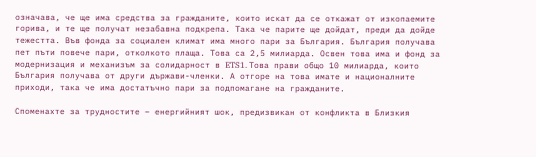означава, че ще има средства за гражданите, които искат да се откажат от изкопаемите горива, и те ще получат незабавна подкрепа. Така че парите ще дойдат, преди да дойде тежестта. Във фонда за социален климат има много пари за България. България получава пет пъти повече пари, отколкото плаща. Това са 2,5 милиарда. Освен това има и фонд за модернизация и механизъм за солидарност в ETS1. Това прави общо 10 милиарда, които България получава от други държави-членки. А отгоре на това имате и националните приходи, така че има достатъчно пари за подпомагане на гражданите.

Споменахте за трудностите – енергийният шок, предизвикан от конфликта в Близкия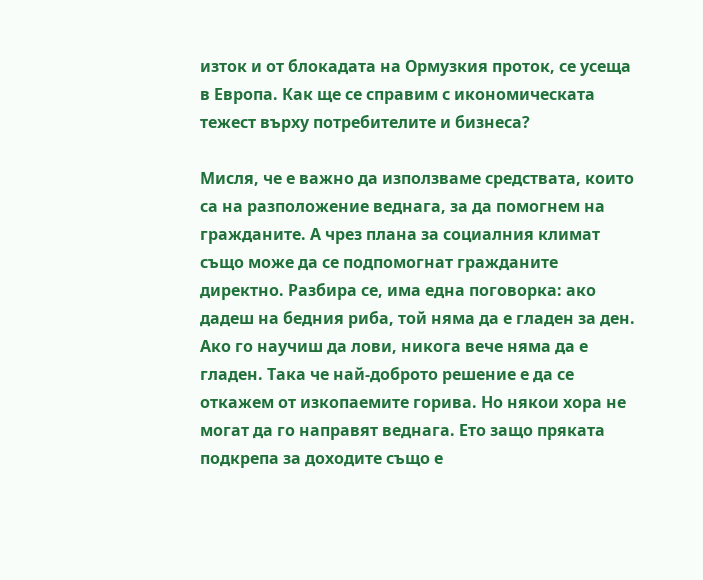изток и от блокадата на Ормузкия проток, се усеща в Европа. Как ще се справим с икономическата тежест върху потребителите и бизнеса?

Мисля, че е важно да използваме средствата, които са на разположение веднага, за да помогнем на гражданите. А чрез плана за социалния климат също може да се подпомогнат гражданите директно. Разбира се, има една поговорка: ако дадеш на бедния риба, той няма да е гладен за ден. Ако го научиш да лови, никога вече няма да е гладен. Така че най-доброто решение е да се откажем от изкопаемите горива. Но някои хора не могат да го направят веднага. Ето защо пряката подкрепа за доходите също е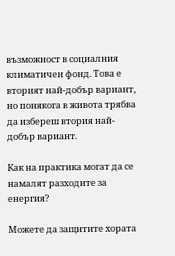възможност в социалния климатичен фонд. Това е вторият най-добър вариант, но понякога в живота трябва да избереш втория най-добър вариант.

Как на практика могат да се намалят разходите за енергия?

Можете да защитите хората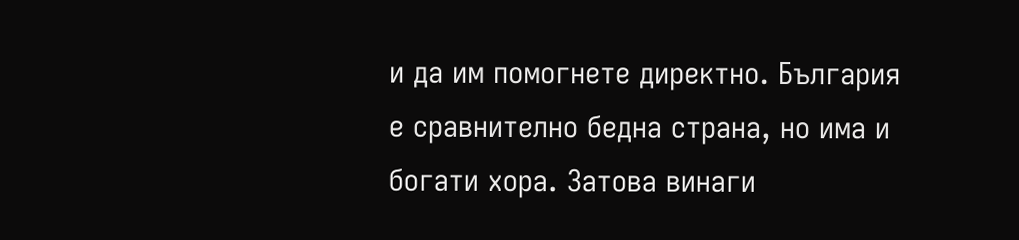и да им помогнете директно. България е сравнително бедна страна, но има и богати хора. Затова винаги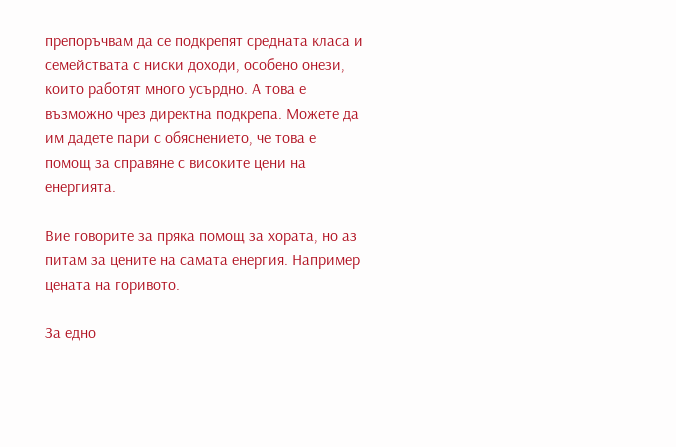препоръчвам да се подкрепят средната класа и семействата с ниски доходи, особено онези, които работят много усърдно. А това е възможно чрез директна подкрепа. Можете да им дадете пари с обяснението, че това е помощ за справяне с високите цени на енергията.

Вие говорите за пряка помощ за хората, но аз питам за цените на самата енергия. Например цената на горивото.

За едно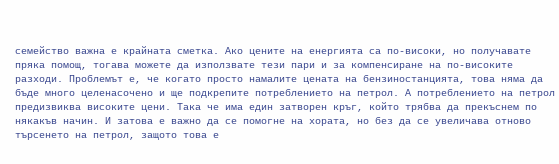семейство важна е крайната сметка. Ако цените на енергията са по-високи, но получавате пряка помощ, тогава можете да използвате тези пари и за компенсиране на по-високите разходи. Проблемът е, че когато просто намалите цената на бензиностанцията, това няма да бъде много целенасочено и ще подкрепите потреблението на петрол. А потреблението на петрол предизвиква високите цени. Така че има един затворен кръг, който трябва да прекъснем по някакъв начин. И затова е важно да се помогне на хората, но без да се увеличава отново търсенето на петрол, защото това е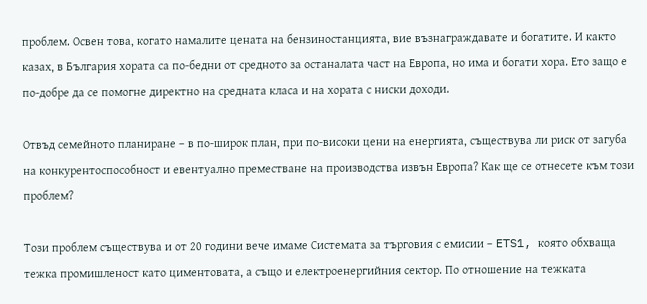проблем. Освен това, когато намалите цената на бензиностанцията, вие възнаграждавате и богатите. И както казах, в България хората са по-бедни от средното за останалата част на Европа, но има и богати хора. Ето защо е по-добре да се помогне директно на средната класа и на хората с ниски доходи.

Отвъд семейното планиране – в по-широк план, при по-високи цени на енергията, съществува ли риск от загуба на конкурентоспособност и евентуално преместване на производства извън Европа? Как ще се отнесете към този проблем?

Този проблем съществува и от 20 години вече имаме Системата за търговия с емисии – ETS1, която обхваща тежка промишленост като циментовата, а също и електроенергийния сектор. По отношение на тежката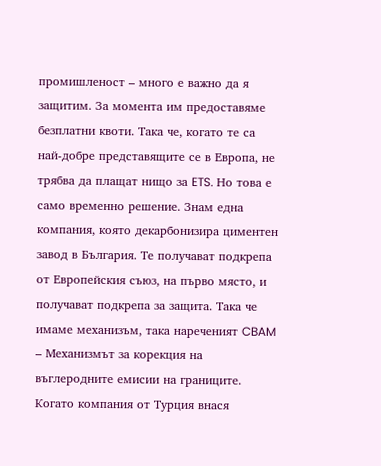промишленост – много е важно да я защитим. За момента им предоставяме безплатни квоти. Така че, когато те са най-добре представящите се в Европа, не трябва да плащат нищо за ETS. Но това е само временно решение. Знам една компания, която декарбонизира циментен завод в България. Те получават подкрепа от Европейския съюз, на първо място, и получават подкрепа за защита. Така че имаме механизъм, така нареченият CBAM – Механизмът за корекция на въглеродните емисии на границите. Когато компания от Турция внася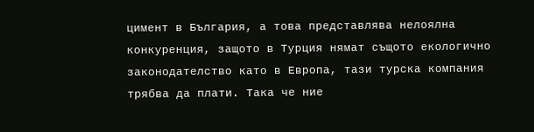цимент в България, а това представлява нелоялна конкуренция, защото в Турция нямат същото екологично законодателство като в Европа, тази турска компания трябва да плати. Така че ние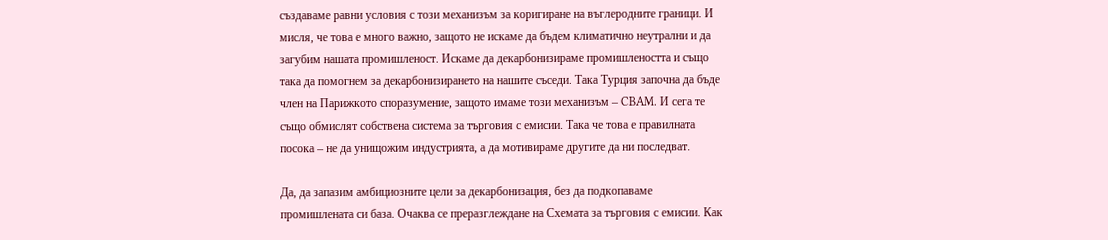създаваме равни условия с този механизъм за коригиране на въглеродните граници. И мисля, че това е много важно, защото не искаме да бъдем климатично неутрални и да загубим нашата промишленост. Искаме да декарбонизираме промишлеността и също така да помогнем за декарбонизирането на нашите съседи. Така Турция започна да бъде член на Парижкото споразумение, защото имаме този механизъм – CBAM. И сега те също обмислят собствена система за търговия с емисии. Така че това е правилната посока – не да унищожим индустрията, а да мотивираме другите да ни последват.

Да, да запазим амбициозните цели за декарбонизация, без да подкопаваме промишлената си база. Очаква се преразглеждане на Схемата за търговия с емисии. Как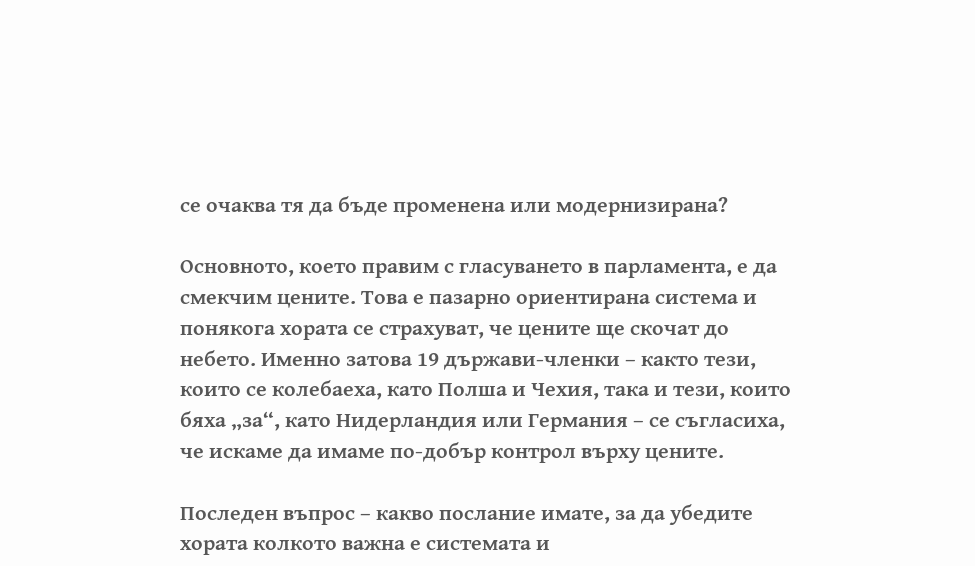се очаква тя да бъде променена или модернизирана?

Основното, което правим с гласуването в парламента, е да смекчим цените. Това е пазарно ориентирана система и понякога хората се страхуват, че цените ще скочат до небето. Именно затова 19 държави-членки – както тези, които се колебаеха, като Полша и Чехия, така и тези, които бяха „за“, като Нидерландия или Германия – се съгласиха, че искаме да имаме по-добър контрол върху цените.

Последен въпрос – какво послание имате, за да убедите хората колкото важна е системата и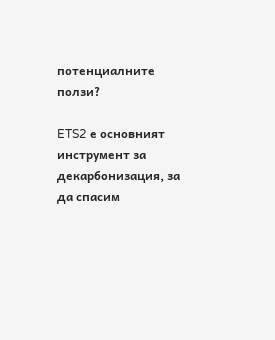потенциалните ползи?

ETS2 е основният инструмент за декарбонизация, за да спасим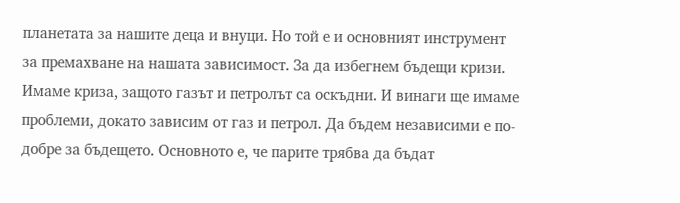планетата за нашите деца и внуци. Но той е и основният инструмент за премахване на нашата зависимост. За да избегнем бъдещи кризи. Имаме криза, защото газът и петролът са оскъдни. И винаги ще имаме проблеми, докато зависим от газ и петрол. Да бъдем независими е по-добре за бъдещето. Основното е, че парите трябва да бъдат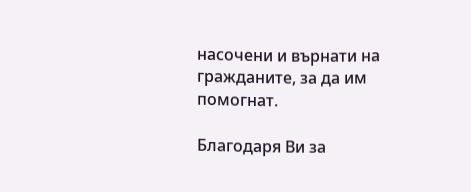насочени и върнати на гражданите, за да им помогнат.

Благодаря Ви за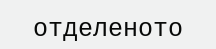отделеното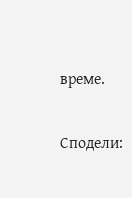време.

Сподели: